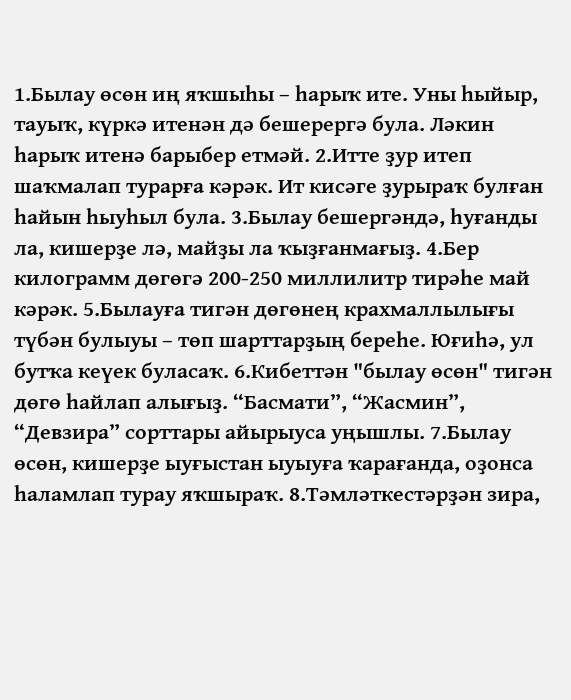1.Былау өсөн иң яҡшыһы – һарыҡ ите. Уны һыйыр, тауыҡ, күркә итенән дә бешерергә була. Ләкин һарыҡ итенә барыбер етмәй. 2.Итте ҙур итеп шаҡмалап турарға кәрәк. Ит кисәге ҙурыраҡ булған һайын һыуһыл була. 3.Былау бешергәндә, һуғанды ла, кишерҙе лә, майҙы ла ҡыҙғанмағыҙ. 4.Бер килограмм дөгөгә 200-250 миллилитр тирәһе май кәрәк. 5.Былауға тигән дөгөнең крахмаллылығы түбән булыуы – төп шарттарҙың береһе. Юғиһә, ул бутҡа кеүек буласаҡ. 6.Кибеттән "былау өсөн" тигән дөгө һайлап алығыҙ. “Басмати”, “Жасмин”, “Девзира” сорттары айырыуса уңышлы. 7.Былау өсөн, кишерҙе ыуғыстан ыуыуға ҡарағанда, оҙонса һаламлап турау яҡшыраҡ. 8.Тәмләткестәрҙән зира,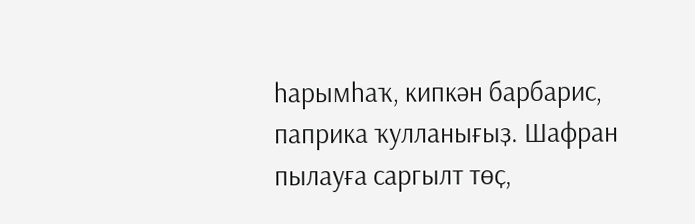һарымһаҡ, кипкән барбарис, паприка ҡулланығыҙ. Шафран пылауға саргылт төҫ,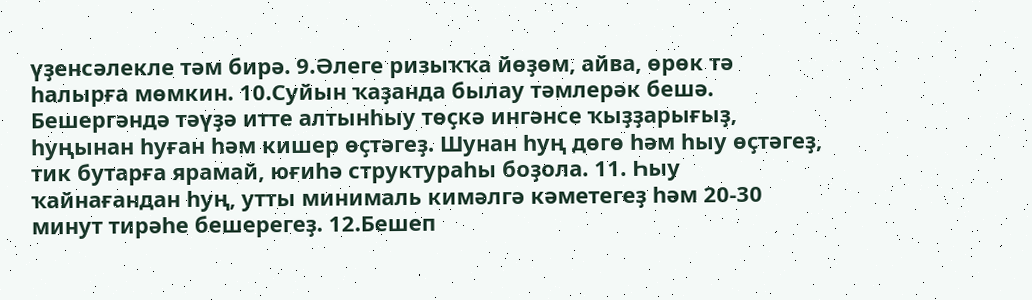үҙенсәлекле тәм бирә. 9.Әлеге ризыҡҡа йөҙөм, айва, өрөк тә һалырға мөмкин. 10.Суйын ҡаҙанда былау тәмлерәк бешә. Бешергәндә тәүҙә итте алтынһыу төҫкә ингәнсе ҡыҙҙарығыҙ, һуңынан һуған һәм кишер өҫтәгеҙ. Шунан һуң дөгө һәм һыу өҫтәгеҙ, тик бутарға ярамай, юғиһә структураһы боҙола. 11. Һыу ҡайнағандан һуң, утты минималь кимәлгә кәметегеҙ һәм 20-30 минут тирәһе бешерегеҙ. 12.Бешеп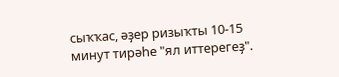сыҡҡас, әҙер ризыҡты 10-15 минут тирәһе "ял иттерегеҙ".